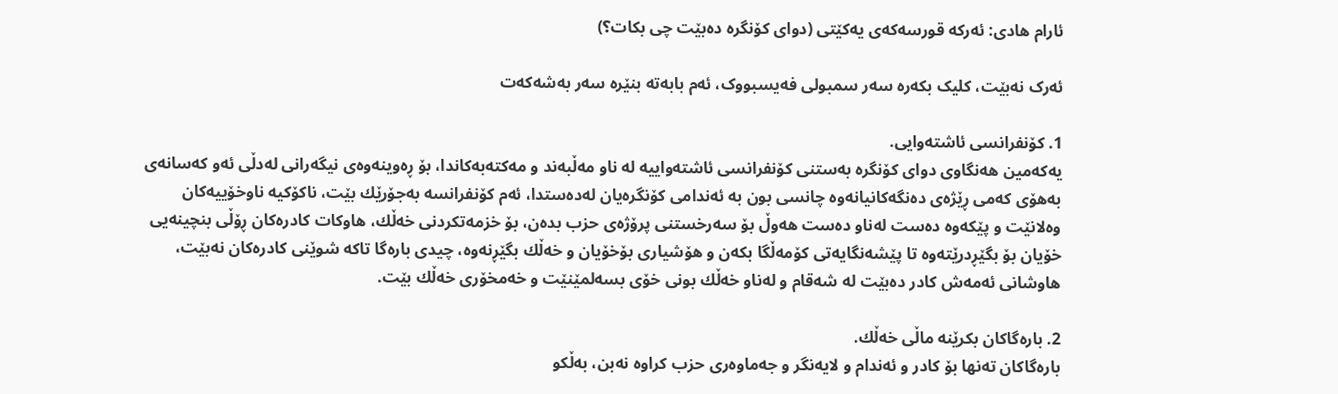ئارام هادی: ئەرکە قورسەکەی یەکێتی (دوای کۆنگرە دەبێت چی بکات؟)

ئەرک نەبێت، کلیک بکەرە سەر سمبولی فەیسبووک، ئەم بابەتە بنێرە سەر بەشەکەت

1. کۆنفرانسی ئاشتەوایی.
یه‌كه‌مین هه‌نگاوی دوای كۆنگره‌ به‌ستنی كۆنفرانسی ئاشته‌واییه‌ له‌ ناو مه‌ڵبه‌ند و مه‌كته‌به‌كاندا، بۆ ڕه‌وینه‌وه‌ی نیگه‌رانی له‌دڵی ئه‌و كه‌سانه‌ی به‌هۆی كه‌می ڕێژه‌ی ده‌نگه‌كانیانه‌وه‌ چانسی بون به‌ ئه‌ندامی كۆنگره‌یان له‌ده‌ستدا، ئه‌م كۆنفرانسه‌ به‌جۆرێك بێت، ناكۆكیه‌ ناوخۆییه‌كان وه‌لانێت و پێكه‌وه‌ ده‌ست له‌ناو ده‌ست هه‌وڵ بۆ سه‌رخستنی پرۆژه‌ی حزب بده‌ن، بۆ خزمه‌تكردنی خه‌ڵك، هاوكات كادره‌كان ڕۆڵی بنچینه‌یی خۆیان بۆ بگێڕدرێته‌وه‌ تا پێشه‌نگایه‌تی كۆمه‌ڵگا بكه‌ن و هۆشیاری بۆخۆیان و خه‌ڵك بگێڕنه‌وه‌، چیدی باره‌گا تاكه‌ شوێنی كادره‌كان نه‌بێت، هاوشانی ئه‌مه‌ش كادر ده‌بێت له‌ شه‌قام و له‌ناو خه‌ڵك بونی خۆی بسه‌لمێنێت و خه‌مخۆری خه‌ڵك بێت.

2. باره‌گاكان بكرێنه‌ ماڵی خه‌ڵك.
باره‌گاكان ته‌نها بۆ كادر و ئه‌ندام و لایه‌نگر و جه‌ماوه‌ری حزب كراوه‌ نه‌بن، به‌ڵكو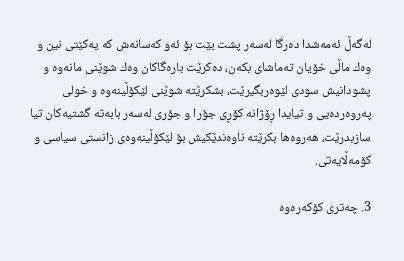له‌گه‌ڵ ئه‌مه‌شدا ده‌رگا له‌سه‌ر پشت بێت بۆ ئه‌و كه‌سانه‌ش كه‌ یه‌كێتی نین و وه‌ك ماڵی خۆیان ته‌ماشای بكه‌ن، ده‌كرێت باره‌گاكان وه‌ك شوێنی مانه‌وه‌ و پشودانیش سودی لێوه‌ربگیرێت، بشكرێته‌ شوێنی لێكۆڵینه‌وه‌ و خولی په‌روه‌رده‌یی و تیایدا ڕۆژانه‌ كۆڕی جۆرا و جۆری له‌سه‌ر بابه‌ته‌ گشتیه‌كان تیا سازبدرێت، هه‌روه‌ها بكرێته‌ ناوه‌ندێكیش بۆ لێكۆڵینه‌وه‌ی زانستی سیاسی و كۆمه‌ڵایه‌تی.

3. چه‌تری كۆكه‌ره‌وه‌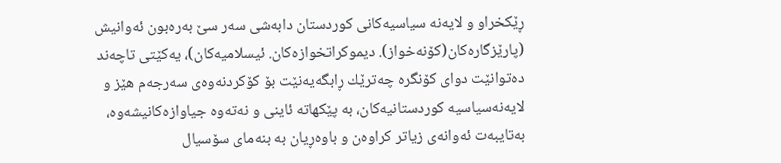ڕێكخراو و لایه‌نه‌ سیاسیه‌كانی كوردستان دابه‌شی سه‌ر سێ به‌ره‌بون ئه‌وانیش (پارێزگاره‌كان(كۆنه‌خواز). دیموكراتخوازه‌كان. ئیسلامیه‌كان)، یه‌كێتی تاچه‌ند ده‌توانێت دوای كۆنگره‌ چه‌ترێك ڕابگه‌یه‌نێت بۆ كۆكردنه‌وه‌ی سه‌رجه‌م هێز و لایه‌نه‌سیاسیه‌ كوردستانیه‌كان، به‌ پێكهاته‌ ئاینی و نه‌ته‌وه‌ جیاوازه‌كانیشه‌وه‌، به‌تایبه‌ت ئه‌وانه‌ی زیاتر كراوه‌ن و باوه‌ڕیان به‌ بنه‌مای سۆسیال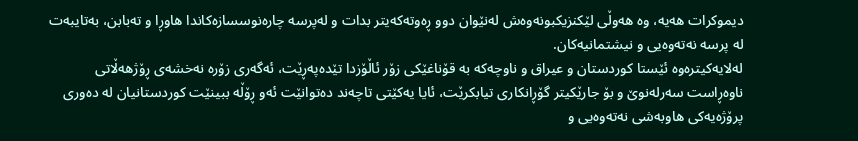دیموكرات هه‌یه‌، وه‌ هه‌وڵی لێكنزیكبونه‌وه‌ش له‌نێوان دوو ڕه‌وته‌كه‌یتر بدات و له‌پرسه‌ چاره‌نوسسازه‌كاندا هاوڕا و ته‌بابن، به‌تایبه‌ت له‌ پرسه‌ نه‌ته‌وه‌یی و نیشتمانیه‌كان.
له‌لایه‌كیتره‌وه‌ ئێستا كوردستان و عیراق و ناوچه‌كه‌ به‌ قۆناغێكی زۆر ئاڵۆزدا تێده‌په‌ڕێت، ئه‌گه‌ری زۆره‌ نه‌خشه‌ی ڕۆژهه‌ڵاتی ناوه‌ڕاست سه‌رله‌نوێ و بۆ جارێكیتر گۆڕانكاری تیابكرێت، ئایا یه‌كێتی تاچه‌ند ده‌توانێت ئه‌و ڕۆڵه‌ ببینێت كوردستانیان له‌ ده‌وری پرۆژه‌یه‌كی هاوبه‌شی نه‌ته‌وه‌یی و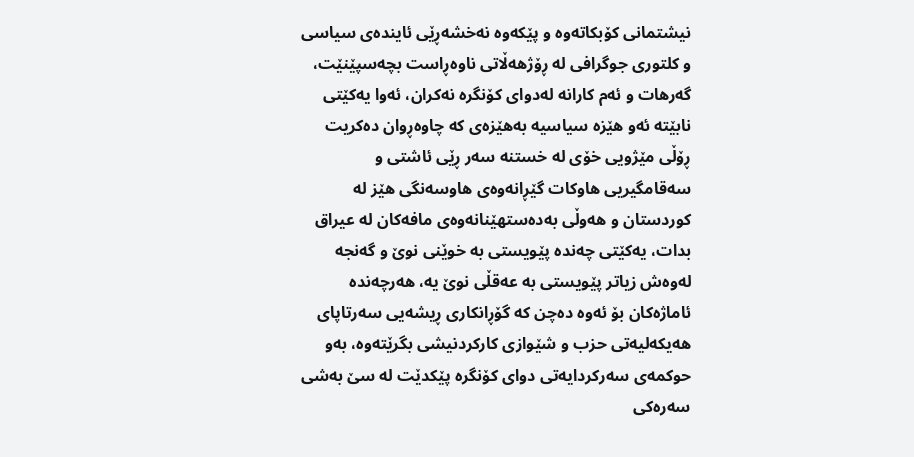نیشتمانی كۆبكاته‌وه‌ و پێكه‌وه‌ نه‌خشه‌ڕێی ئاینده‌ی سیاسی و كلتوری جوگرافی له‌ ڕۆژهه‌ڵاتی ناوه‌ڕاست بچه‌سپێنێت، گه‌رهات و ئه‌م كارانه‌ له‌دوای كۆنگره‌ نه‌كران، ئه‌وا یه‌كێتی نابێته‌ ئه‌و هێزه‌ سیاسیه‌ به‌هێزه‌ی كه‌ چاوه‌ڕوان ده‌كریت ڕۆڵی مێژویی خۆی له‌ خستنه‌ سه‌ر ڕێی ئاشتی و سه‌قامگیریی هاوكات گێڕانه‌وه‌ی هاوسه‌نگی هێز له‌ كوردستان و هه‌وڵی به‌ده‌ستهێنانه‌وه‌ی مافه‌كان له‌ عیراق بدات، یه‌كێتی چه‌نده‌ پێویستی به‌ خوێنی نوێ و گه‌نجه‌ له‌وه‌ش زیاتر پێویستی به‌ عه‌قڵی نوێ یه‌، هه‌رچه‌نده‌ ئاماژه‌كان بۆ ئه‌وه‌ ده‌چن كه‌ گۆڕانكاری ڕیشه‌یی سه‌رتاپای هه‌یكه‌لیه‌تی حزب و شێوازی كاركردنیشی بگرێته‌وه‌، به‌و حوكمه‌ی سه‌ركردایه‌تی دوای كۆنگره‌ پێكدێت له‌ سێ به‌شی سه‌ره‌كی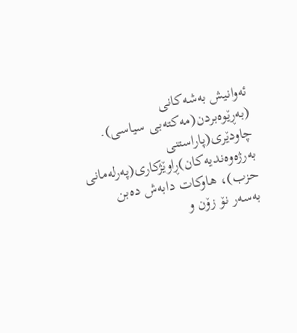ئه‌وانیش به‌شه‌كانی (به‌ڕێوه‌بردن(مه‌كته‌بی سیاسی). چاودێری(پاراستنی به‌رژه‌وه‌ندیه‌كان)ڕاوێژكاری(په‌رله‌مانی حزب)، هاوكات دابه‌ش ده‌بن به‌سه‌ر نۆ زۆن و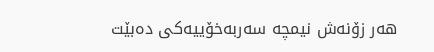هه‌ر زۆنه‌ش نیمچه‌ سه‌ربه‌خۆییه‌كی ده‌بێت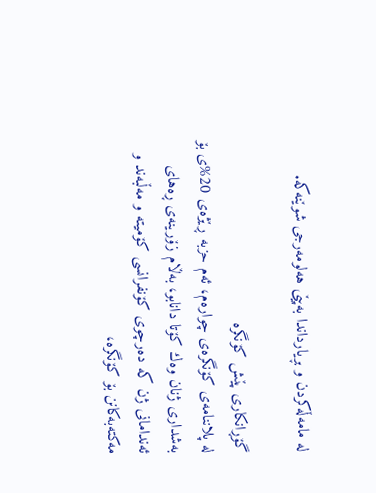له‌ مامه‌ڵه‌كردن و بڕیارداندا به‌پێی هه‌لومه‌رجی شوێنه‌كه‌.

گۆڕانكاری پێش كۆنگره‌
له‌ پلاننامه‌ی كۆنگره‌ی چواره‌م، ئه‌م حزبه‌ ڕێژه‌ی 20%ی بۆ به‌شداری ژنان وه‌ك كۆتا دانابو، به‌ڵام زۆرینه‌ی ڕه‌های ئه‌ندامانی ژن كه‌ ده‌رچوی كۆنفرانسی كۆمیته‌ و مه‌ڵبه‌ند و مه‌كته‌به‌كانن بۆ كۆنگره‌،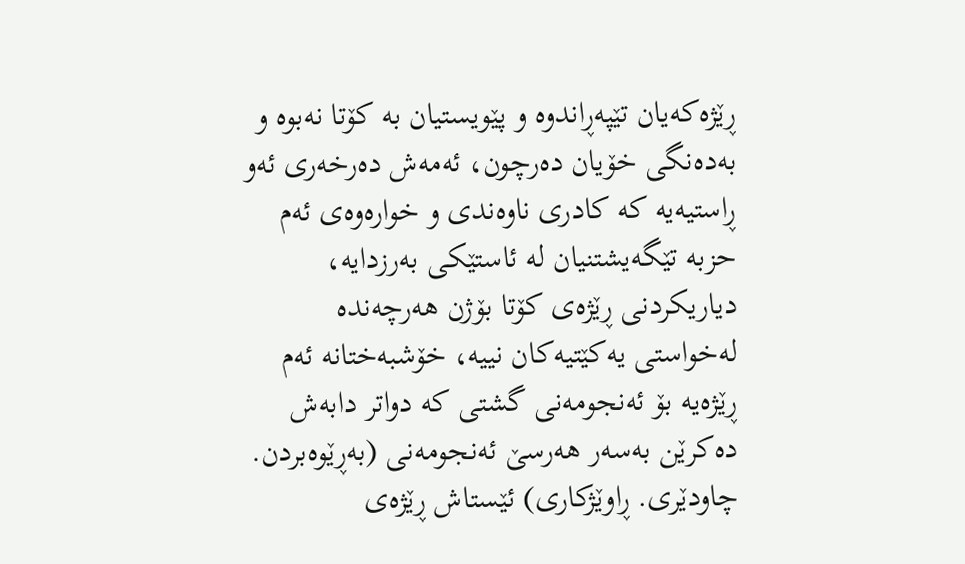ڕێژه‌كه‌یان تێپه‌ڕاندوه‌ و پێویستیان به‌ كۆتا نه‌بوه‌ و به‌ده‌نگی خۆیان ده‌رچون، ئه‌مه‌ش ده‌رخه‌ری ئه‌و ڕاستیه‌یه‌ كه‌ كادری ناوه‌ندی و خواره‌وه‌ی ئه‌م حزبه‌ تێگه‌یشتنیان له‌ ئاستێكی به‌رزدایه‌، دیاریكردنی ڕێژه‌ی كۆتا بۆژن هه‌رچه‌نده‌ له‌خواستی یه‌كێتیه‌كان نییه‌، خۆشبه‌ختانه‌ ئه‌م ڕێژه‌یه‌ بۆ ئه‌نجومه‌نی گشتی كه‌ دواتر دابه‌ش ده‌كرێن به‌سه‌ر هه‌رسێ ئه‌نجومه‌نی (به‌ڕێوه‌بردن. چاودێری. ڕاوێژكاری) ئێستاش ڕێژه‌ی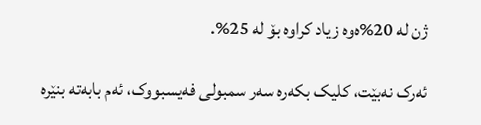ژن له‌ 20%ه‌وه‌ زیاد كراوه‌ بۆ له‌ 25%.

ئەرک نەبێت، کلیک بکەرە سەر سمبولی فەیسبووک، ئەم بابەتە بنێرە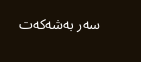سەر بەشەکەت